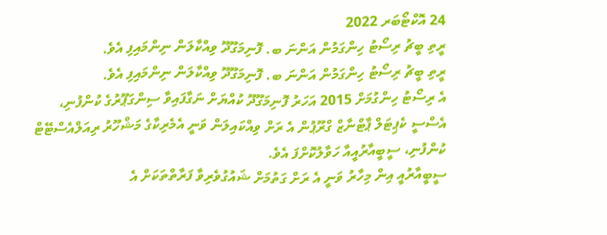24 އޮކްޓޯބަރ 2022
ރީތި ބީޗު ރިސޯޓު ހިންގަމުން އަންނަ ބ. ފޮނިމަގޫދޫ ވިއްކާލަން ނިންމައިފި އެވެ.
ރީތި ބީޗު ރިސޯޓު ހިންގަމުން އަންނަ ބ. ފޮނިމަގޫދޫ ވިއްކާލަން ނިންމައިފި އެވެ.
އެ ރިސޯޓު ހިންގުމަށް 2015 އަހަރު ފޮނިމަގޫދޫ ކުއްޔަށް ނަގާފައިވާ ސިންގަޕޫރުގެ ކުންފުނި، އެސްސީ ކެޕިޓަލް ޕާޓްނާޒް ގްރޫޕުން އެ ރަށް ވިއްކައިލަން ވަނީ އެމެރިކާގެ މަޝްހޫރު ރިއަލްއެސްޓޭޓް ކުންފުނި، ސީބީއާރުއީއާ ހަވާލުކޮށްފަ އެވެ.
ސީބީއާރުއީ އިން މިހާރު ވަނީ އެ ރަށް ގަތުމަށް ޝައުގުވެރިވާ ފަރާތްތަކަށް އެ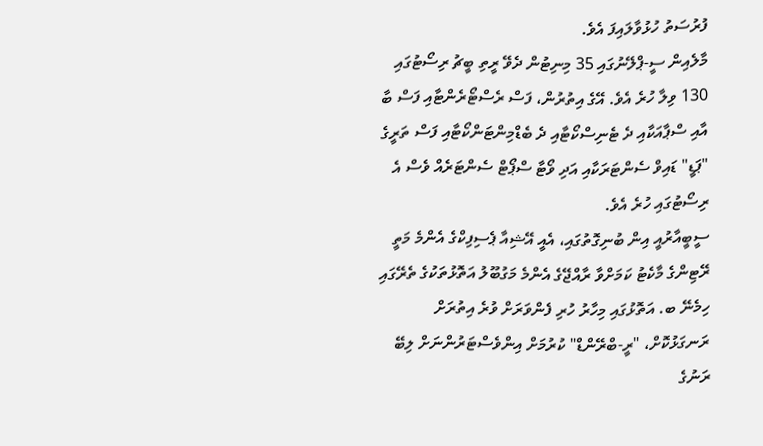ފުރުސަތު ހުޅުވާލައިފަ އެވެ.
މާލެއިން ސީ-ޕްލޭނުގައި 35 މިނިޓުން ދެވޭ ރީތި ބީޗު ރިސޯޓުގައި 130 ވިލާ ހުރެ އެވެ. އޭގެ އިތުރުން، ފަސް ރެސްޓޯރެންޓާއި ފަސް ބާ އާއި ސްޕާއަކާއި ދެ ޓެނިސްކޯޓާއި ދެ ބެޑްމިންޓަންކޯޓާއި ފަސް ތަރީގެ "ޕަޑީ" ޑައިވް ސެންޓަރަކާއި އަދި ވޯޓާ ސްޕޯޓް ސެންޓަރެއް ވެސް އެ ރިސޯޓުގައި ހުރެ އެވެ.
ސީބީއާރުއީ އިން ބުނިގޮތުގައި، އެއީ އޭޝިއާ ޕެސިފިކްގެ އެންމެ މަތީ ރޭޓިންގެ މާކެޓު ކަމަށްވާ ރާއްޖޭގެ އެންމެ މަގުބޫލު އަތޮޅުތަކުގެ ތެރޭގައި ހިމެނޭ ބ. އަތޮޅުގައި މިހާރު ހުރި ފެންވަރަށް ވުރެ އިތުރަށް ރަނގަޅުކޮށް، "ރީ-ބްރޭންޑް" ކުރުމަށް އިންވެސްޓަރުންނަށް ލިބޭ ރަނުގެ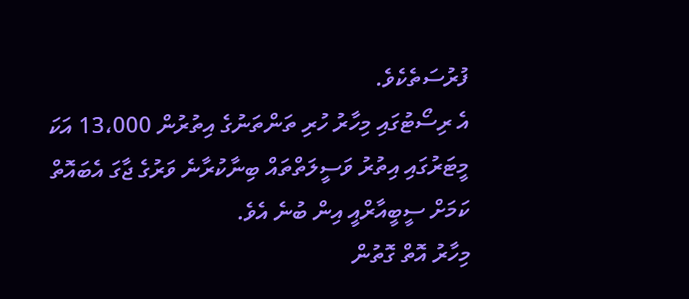ފުރުސަތެކެވެ.
އެ ރިސޯޓުގައި މިހާރު ހުރި ތަންތަނުގެ އިތުރުން 13،000 އަކަ މީޓަރުގައި އިތުރު ވަސީލަތްތައް ބިނާކުރާނެ ވަރުގެ ޖާގަ އެބައޮތް ކަމަށް ސީބީއާރްއީ އިން ބުނެ އެވެ.
މިހާރު އޮތް ގޮތުން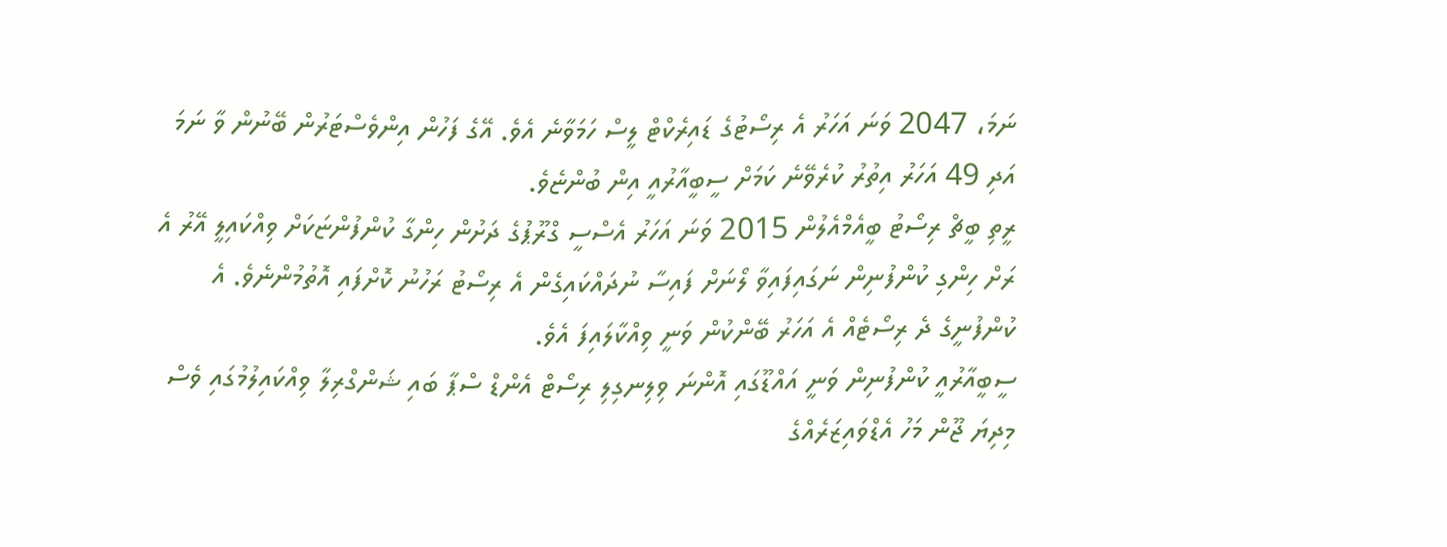ނަމަ، 2047 ވަނަ އަހަރު އެ ރިސޯޓުގެ ޑައިރެކްޓް ލީސް ހަމަވާނެ އެވެ. އޭގެ ފަހުން އިންވެސްޓަރުން ބޭނުން ވާ ނަމަ އަދި 49 އަހަރު އިތުރު ކުރެވޭނެ ކަމަށް ސީބީއާރުއީ އިން ބުންޏެވެ.
ރީތި ބީޗް ރިސޯޓު ބީއެމްއެލުން 2015 ވަނަ އަހަރު އެސްސީ ގްރޫޕުގެ ދަށުން ހިންގާ ކުންފުންޏަކަށް ވިއްކައިލީ އޭރު އެ ރަށް ހިންގި ކުންފުނިން ނަގައިފައިވާ ލޯނަށް ފައިސާ ނުދައްކައިގެން އެ ރިސޯޓު ރަހުނު ކޮށްފައި އޮތުމުންނެވެ. އެ ކުންފުނީގެ ދެ ރިސޯޓެއް އެ އަހަރު ބޭންކުން ވަނީ ވިއްކާލައިފަ އެވެ.
ސީބީއާރުއީ ކުންފުނިން ވަނީ އައްޑޫގައި އޮންނަ ވިލިނގިލި ރިސޯޓް އެންޑް ސްޕާ ބައި ޝަންގްރިލާ ވިއްކައިލުމުގައި ވެސް މިދިޔަ ޖޫން މަހު އެޑްވައިޒަރެއްގެ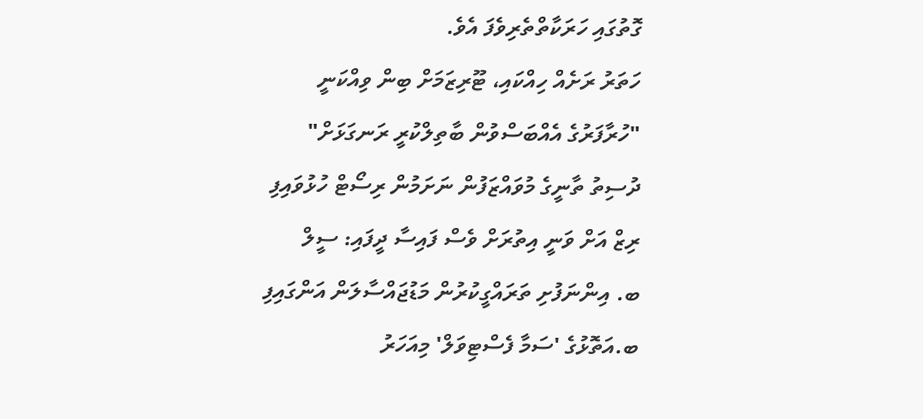ގޮތުގައި ހަރަކާތްތެރިވެފަ އެވެ.
ހަތަރު ރަށެއް ހިއްކައި، ޓޫރިޒަމަށް ބިން ވިއްކަނީ
"ހުރާފަރުގެ އެއްބަސްވުން ބާތިލްކުރީ ރަނގަޅަށް"
ދުސިތު ތާނީގެ މުވައްޒަފުން ނަށަމުން ރިސޯޓް ހުޅުވައިފި
ރިޒް އަށް ވަނީ އިތުރަށް ވެސް ފައިސާ ދީފައި: ސީލް
ބ. އިންނަފުށި ތަރައްގީކުރުން މަޑުޖައްސާލަން އަންގައިފި
ބ.އަތޮޅުގެ 'ސަމާ ފެސްޓިވަލް' މިއަހަރު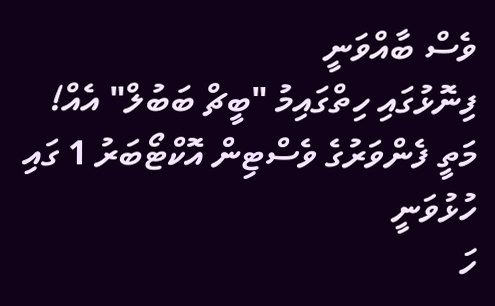ވެސް ބާއްވަނީ
ފިނޮޅުގައި ހިތްގައިމު "ބީޗް ބަބުލް" އެއް!
މަތީ ފެންވަރުގެ ވެސްޓިން އޮކްޓޯބަރު 1 ގައި ހުޅުވަނީ
ހަ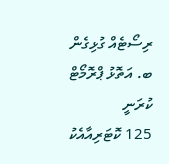ރިސޯޓެއް ގުޅިގެން ބ. އަތޮޅު ޕްރޮމޯޓް ކުރަނީ
125 ކޮޓަރިއާއެކު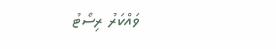ވައްކަރު ރިސޯޓު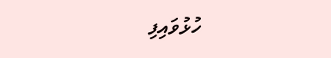ހުޅުވައިފި